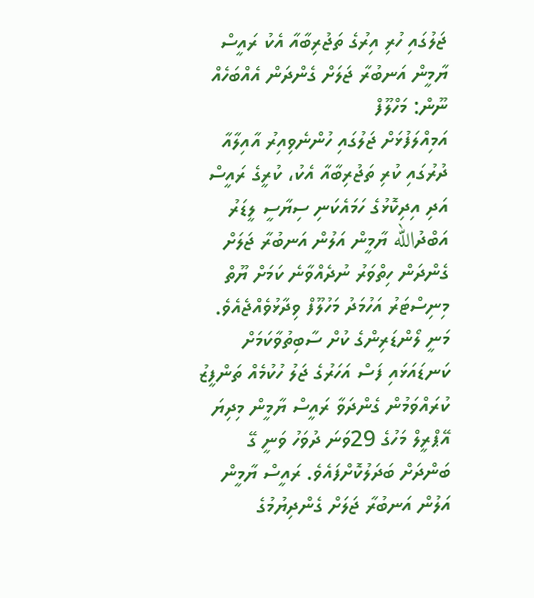ޖަލުގައި ހުރި އިރުގެ ތަޖުރިބާއާ އެކު ރައީސް ޔާމީން އަނބުރާ ޖަލަށް ގެންދަން އެއްބަހެއް ނޫން: މަހްލޫފް
އަމިއްލަފުޅަށް ޖަލުގައި ހުންނެވިއިރު އާއިލާއާ ދުރުގައި ކުރި ތަޖުރިބާއާ އެކު، ކުރީގެ ރައީސް އަދި އިދިކޮޅުގެ ހަމައެކަނި ސިޔާސީ ލީޑަރު އަބްދުالله ޔާމީން އަލުން އަނބުރާ ޖަލަށް ގެންދަން ހިތްވަރު ނުދެއްވާނެ ކަމަށް ޔޫތް މިނިސްޓަރު އަހުމަދު މަހުލޫފް ވިދާޅުވެއްޖެއެވެ.
މަނީ ލޯންޑަރިންގެ ކުށް ސާބިތުވާކަމަށް ކަނޑައަޅައި ފަސް އަހަރުގެ ޖަލު ހުކުމެއް ތަންފީޒު ކުރައްވަމުން ގެންދަވާ ރައީސް ޔާމީން މިދިޔަ އޭޕްރީލް މަހުގެ 29ވަނަ ދުވަހު ވަނީ ގޭ ބަންދަށް ބަދަލުކޮށްފައެވެ. ރައީސް ޔާމީން އަލުން އަނބުރާ ޖަލަށް ގެންދިޔުމުގެ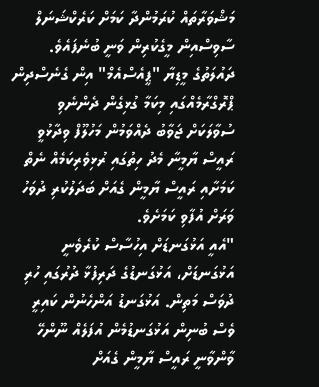މަޝްވަރާތައް ކުރަމުންދާ ކަމަށް ކަރެކްޝަނަލް ސާވިސްއިން މީގެކުރިން ވަނީ ބުނެފައެވެ.
ދައުލަތުގެ މީޑިޔާ "ޕީއެސްއެމް" އިން ގެނެސްދިން ޕްރޮގްރާމެއްގައި މިކަމާ ގުޅިގެން ދެންނެވި ސުވާލަކަށް ޖަވާބު ދެއްވަމުން މަހުލޫފް ވިދާޅުވީ ރައީސް ޔާމީނާ މެދު ހިތުގައި ރުޅިވެރިކަމެއް ނެތް ކަމަށާއި ރައީސް ޔާމީން ގެއަށް ބަދަލުކުރި ދުވަހު ވަރަށް އުފާވި ކަމަށެވެ.
"އެއީ އަޅުގަނޑަށް އިހުސާސް ކުރެވެނީ އަޅުގަނޑަށް، އަޅުގަނޑުގެ ދަރިފުޅާ ދުރުގައި ހުރި ދުވަސް މަތިން. އަޅުގަނޑު އަންހެނުން ކައިރީ ވެސް ބުނިން އަޅުގަނޑުމެން އުފަލެއް ނޫންހޭ ވާންވާނީ ރައީސް ޔާމީން ގެއަށް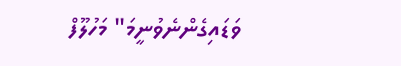ވަޑައިގެންނެވުނީމަ" މަހުލޫފް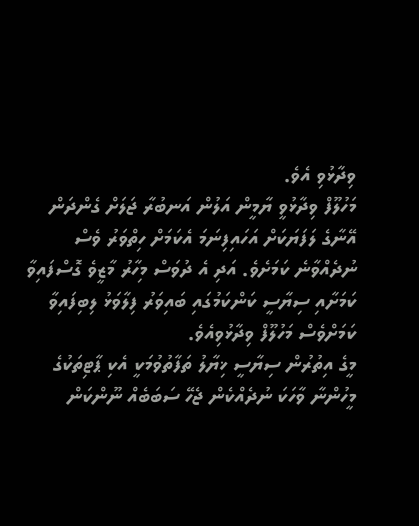ވިދާޅުވި އެވެ.
މަހުލޫފް ވިދާޅުވީ ޔާމީން އަލުން އަނބުރާ ޖަލަށް ގެންދަން އޭނާގެ ލަފަޔަކަށް އަހައިފިނަމަ އެކަމަށް ހިތްވަރު ވެސް ނުދެއްވާނެ ކަމަށެވެ. އަދި އެ ދުވަސް މިހާރު މާޒީވެ ގޮސްފައިވާ ކަމަށާއި ސިޔާސީ ކަންކަމުގައި ބައިވަރު ފިލާވަޅު ލިބިފައިވާ ކަމަށްވެސް މަހުލޫފް ވިދާޅުވިއެވެ.
މީގެ އިތުރުން ސިޔާސީ ޚިޔާލު ތަފާތުވުމަކީ އެކި ޕާޓިތަކުގެ މީހުންނާ ވާހަކަ ނުދެއްކެން ޖެހޭ ސަބަބެއް ނޫންކަން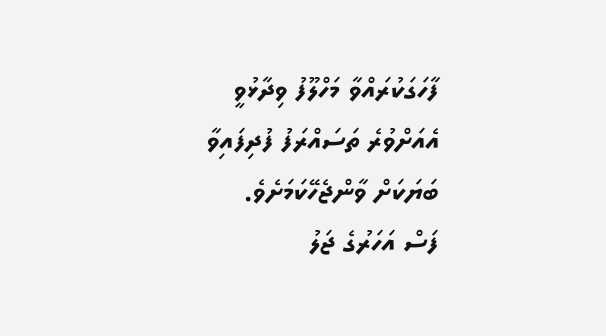ފާހަގަކުރައްވާ މަހްލޫފު ވިދާޅުވީ އެއަށްވުރެ ތަސައްރަފު ފުދިފައިވާ ބަޔަކަށް ވާންޖެހޭކަމަށެވެ.
ފަސް އަހަރުގެ ޖަލު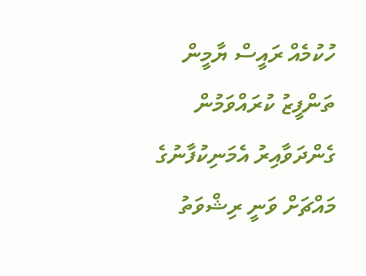ހުކުމެއް ރައީސް ޔާމީން ތަންފީޒު ކުރައްވަމުން ގެންދަވާއިރު އެމަނިކުފާނުގެ މައްޗަށް ވަނީ ރިޝްވަތު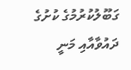ގަބޫލުކުރުމުގެ ކުށުގެ ދައުވާއާއި މަނީ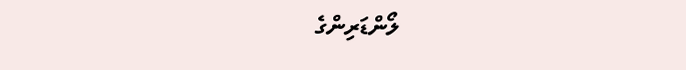ލޯންޑަރިންގެ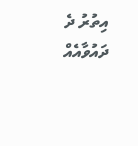އިތުރު ދެ ދައުވާއެއް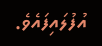އުފުލައިފައެވެ.